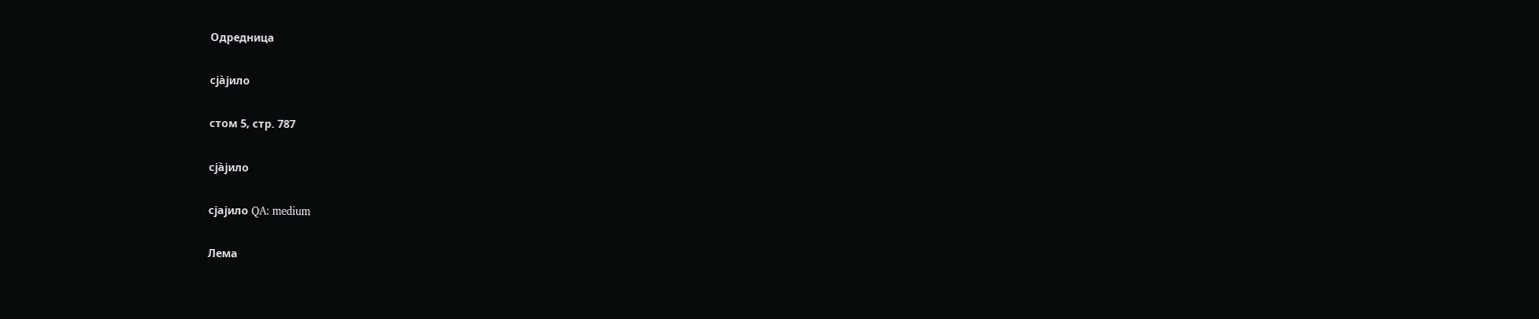Одредница

сја̀јило

стом 5, стр. 787

сја̀јило

сјајило QA: medium

Лема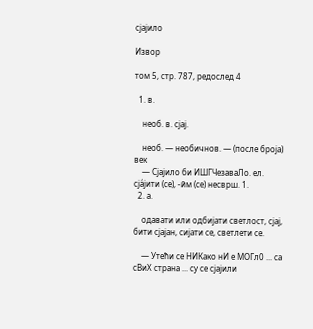сјајило

Извор

том 5, стр. 787, редослед 4

  1. в.

    необ. в. сјај.

    необ. — необичнов. — (после броја) век
    — Сјајило би ИШГЧезаваЛо. ел. сја́јити (се), -ӣм (се) несврш. 1.
  2. а.

    одавати или одбијати светлост, сјај, бити сјајан, сијати се, светлети се.

    — Утећи се НИКако нИ е МОГл0 ... са сВиХ страна ... су се сјајили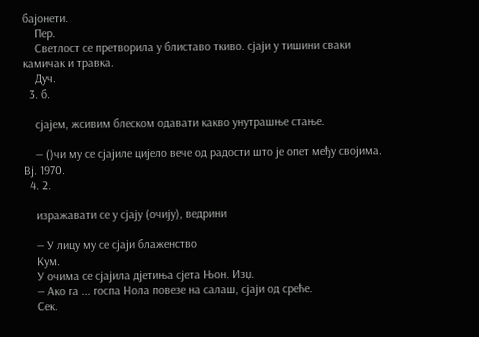бајонети.
    Пер.
    Светлост се претворила у блиставо ткиво. сјаји у тишини сваки камичак и травка.
    Дуч.
  3. б.

    сјајем, жсивим блеском одавати какво унутрашње стање.

    — ()чи му се сјајиле цијело вече од радости што је опет међу својима. Вј. 1970.
  4. 2.

    изражавати се у сјају (очију), ведрини

    — У лицу му се сјаји блаженство
    Кум.
    У очима се сјајила дјетиња сјета Њон. Изџ.
    — Ако га ... госпа Нола повезе на салаш, сјаји од среће.
    Сек.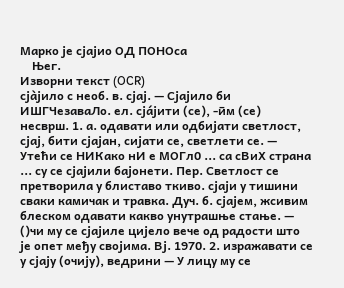Марко је сјајио ОД ПОНОса
    Њег.
Изворни текст (OCR)
сја̀јило с необ. в. сјај. — Сјајило би ИШГЧезаваЛо. ел. сја́јити (се), -ӣм (се) несврш. 1. а. одавати или одбијати светлост, сјај, бити сјајан, сијати се, светлети се. — Утећи се НИКако нИ е МОГл0 ... са сВиХ страна ... су се сјајили бајонети. Пер. Светлост се претворила у блиставо ткиво. сјаји у тишини сваки камичак и травка. Дуч. б. сјајем, жсивим блеском одавати какво унутрашње стање. — ()чи му се сјајиле цијело вече од радости што је опет међу својима. Вј. 1970. 2. изражавати се у сјају (очију), ведрини — У лицу му се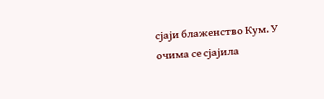сјаји блаженство Кум. У очима се сјајила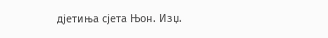дјетиња сјета Њон. Изџ.